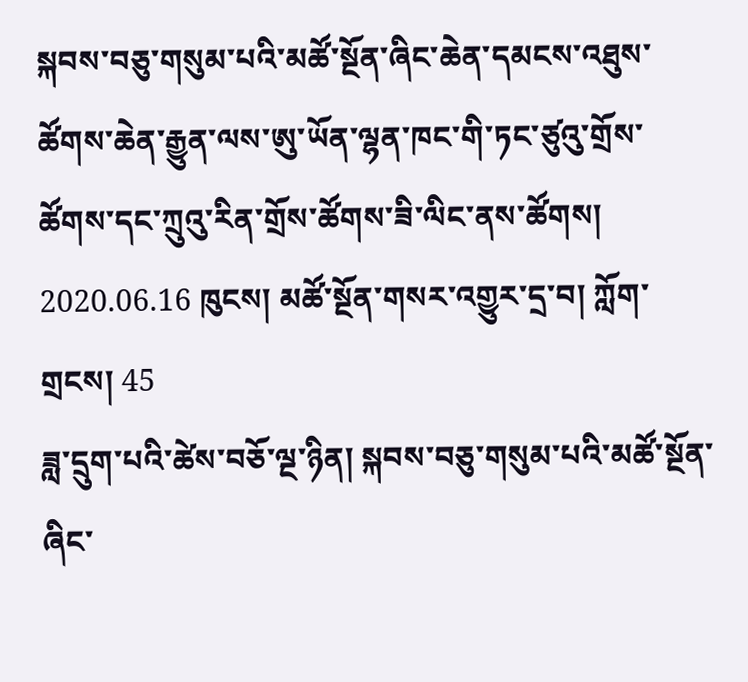སྐབས་བཅུ་གསུམ་པའི་མཚོ་སྔོན་ཞིང་ཆེན་དམངས་འཐུས་ཚོགས་ཆེན་རྒྱུན་ལས་ཨུ་ཡོན་ལྷན་ཁང་གི་ཏང་ཙུའུ་གྲོས་ཚོགས་དང་ཀྲུའུ་རིན་གྲོས་ཚོགས་ཟི་ལིང་ནས་ཚོགས།
2020.06.16 ཁུངས། མཚོ་སྔོན་གསར་འགྱུར་དྲ་བ། ཀློག་གྲངས། 45
ཟླ་དྲུག་པའི་ཚེས་བཅོ་ལྔ་ཉིན། སྐབས་བཅུ་གསུམ་པའི་མཚོ་སྔོན་ཞིང་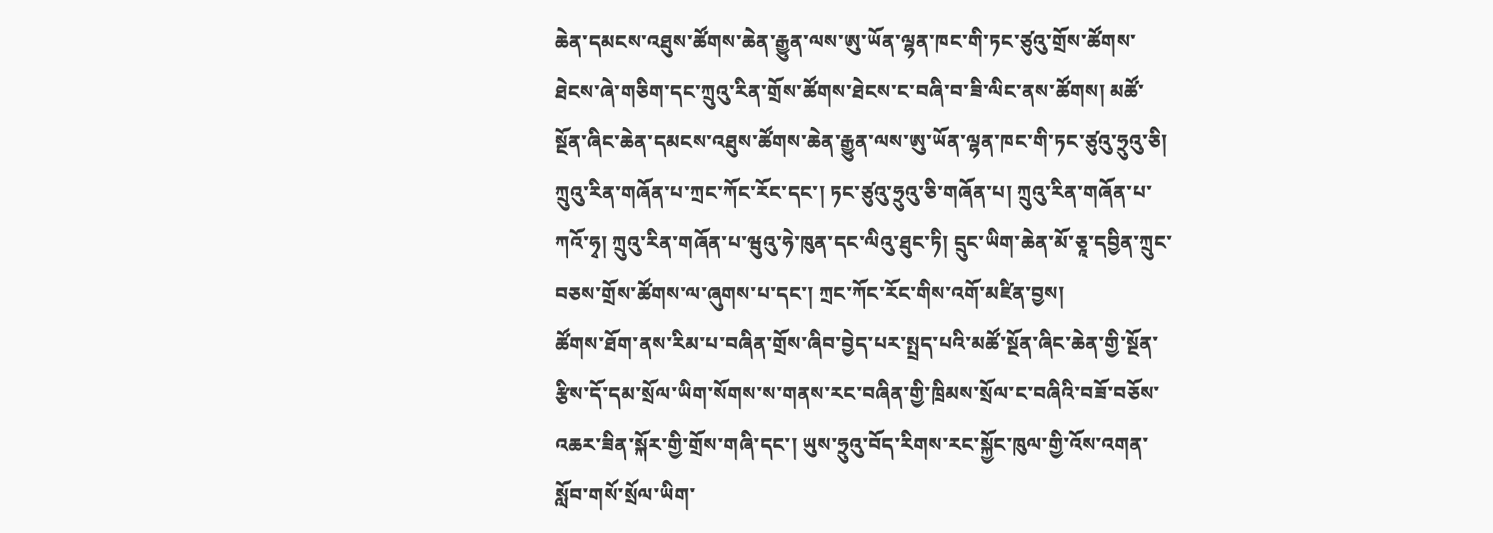ཆེན་དམངས་འཐུས་ཚོགས་ཆེན་རྒྱུན་ལས་ཨུ་ཡོན་ལྷན་ཁང་གི་ཏང་ཙུའུ་གྲོས་ཚོགས་ཐེངས་ཞེ་གཅིག་དང་ཀྲུའུ་རིན་གྲོས་ཚོགས་ཐེངས་ང་བཞི་བ་ཟི་ལིང་ནས་ཚོགས། མཚོ་སྔོན་ཞིང་ཆེན་དམངས་འཐུས་ཚོགས་ཆེན་རྒྱུན་ལས་ཨུ་ཡོན་ལྷན་ཁང་གི་ཏང་ཙུའུ་ཧྲུའུ་ཅི། ཀྲུའུ་རིན་གཞོན་པ་ཀྲང་ཀོང་རོང་དང་། ཏང་ཙུའུ་ཧྲུའུ་ཅི་གཞོན་པ། ཀྲུའུ་རིན་གཞོན་པ་ཀའོ་ཧྭ། ཀྲུའུ་རིན་གཞོན་པ་ཝུའུ་ཧེ་ཁུན་དང་ལིའུ་ཐུང་ཏི། དྲུང་ཡིག་ཆེན་མོ་ཅཱ་དབྱིན་ཀྲུང་བཅས་གྲོས་ཚོགས་ལ་ཞུགས་པ་དང་། ཀྲང་ཀོང་རོང་གིས་འགོ་མཛིན་བྱས།
ཚོགས་ཐོག་ནས་རིམ་པ་བཞིན་གྲོས་ཞིབ་བྱེད་པར་སྤྲད་པའི་མཚོ་སྔོན་ཞིང་ཆེན་གྱི་སྔོན་རྩིས་དོ་དམ་སྲོལ་ཡིག་སོགས་ས་གནས་རང་བཞིན་གྱི་ཁྲིམས་སྲོལ་ང་བཞིའི་བཟོ་བཅོས་འཆར་ཟིན་སྐོར་གྱི་གྲོས་གཞི་དང་། ཡུས་ཧྲུའུ་བོད་རིགས་རང་སྐྱོང་ཁུལ་གྱི་འོས་འགན་སློབ་གསོ་སྲོལ་ཡིག་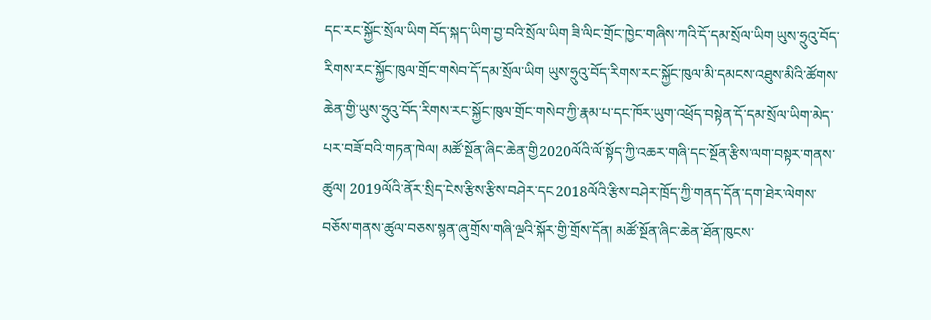དང་རང་སྐྱོང་སྲོལ་ཡིག བོད་སྐད་ཡིག་བྱ་བའི་སྲོལ་ཡིག ཟི་ལིང་གྲོང་ཁྱེང་གཞིས་ཀའི་དོ་དམ་སྲོལ་ཡིག ཡུས་ཧྲུའུ་བོད་རིགས་རང་སྐྱོང་ཁུལ་གྲོང་གསེབ་དོ་དམ་སྲོལ་ཡིག ཡུས་ཧྲུའུ་བོད་རིགས་རང་སྐྱོང་ཁུལ་མི་དམངས་འཐུས་མིའི་ཚོགས་ཆེན་གྱི་ཡུས་ཧྲུའུ་བོད་རིགས་རང་སྐྱོང་ཁུལ་གྲོང་གསེབ་ཀྱི་རྣམ་པ་དང་ཁོར་ཡུག་འཕྲོད་བསྟེན་དོ་དམ་སྲོལ་ཡིག་མེད་པར་བཟོ་བའི་གཏན་ཁེལ། མཚོ་སྔོན་ཞིང་ཆེན་གྱི2020ལོའི་ལོ་སྟོད་ཀྱི་འཆར་གཞི་དང་སྔོན་རྩིས་ལག་བསྟར་གནས་ཚུལ། 2019ལོའི་ནོར་སྲིད་ངེས་རྩིས་རྩིས་བཤེར་དང2018ལོའི་རྩིས་བཤེར་ཁྲོད་ཀྱི་གནད་དོན་དག་ཐེར་ལེགས་བཅོས་གནས་ཚུལ་བཅས་སྙན་ཞུ་གྲོས་གཞི་ལྔའི་སྐོར་གྱི་གྲོས་དོན། མཚོ་སྔོན་ཞིང་ཆེན་ཐོན་ཁུངས་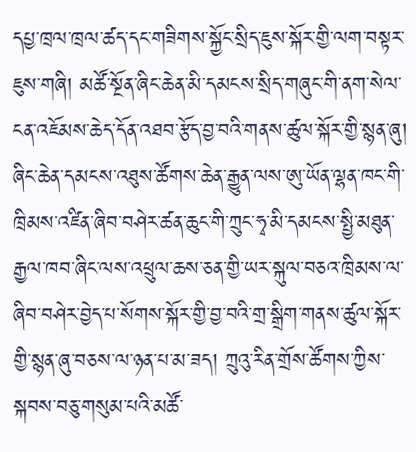དཔྱ་ཁྲལ་ཁྲལ་ཚད་དང་གཟིགས་སྐྱོང་སྲིད་ཇུས་སྐོར་གྱི་ལག་བསྟར་ཇུས་གཞི། མཚོ་སྔོན་ཞིང་ཆེན་མི་དམངས་སྲིད་གཞུང་གི་ནག་སེལ་ངན་འཇོམས་ཆེད་དོན་འཐབ་རྩོད་བྱ་བའི་གནས་ཚུལ་སྐོར་གྱི་སྙན་ཞུ། ཞིང་ཆེན་དམངས་འཐུས་ཚོགས་ཆེན་རྒྱུན་ལས་ཨུ་ཡོན་ལྷན་ཁང་གི་ཁྲིམས་འཛིན་ཞིབ་བཤེར་ཚན་ཆུང་གི་ཀྲུང་ཧྭ་མི་དམངས་སྤྱི་མཐུན་རྒྱལ་ཁབ་ཞིང་ལས་འཕྲུལ་ཆས་ཅན་གྱི་ཡར་སྐུལ་བཅའ་ཁྲིམས་ལ་ཞིབ་བཤེར་བྱེད་པ་སོགས་སྐོར་གྱི་བྱ་བའི་གྲ་སྒྲིག་གནས་ཚུལ་སྐོར་གྱི་སྙན་ཞུ་བཅས་ལ་ཉན་པ་མ་ཟད། ཀྲུའུ་རིན་གྲོས་ཚོགས་ཀྱིས་སྐབས་བཅུ་གསུམ་པའི་མཚོ་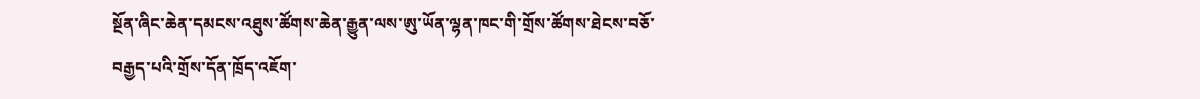སྔོན་ཞིང་ཆེན་དམངས་འཐུས་ཚོགས་ཆེན་རྒྱུན་ལས་ཨུ་ཡོན་ལྷན་ཁང་གི་གྲོས་ཚོགས་ཐེངས་བཅོ་བརྒྱད་པའི་གྲོས་དོན་ཁྲོད་འཇོག་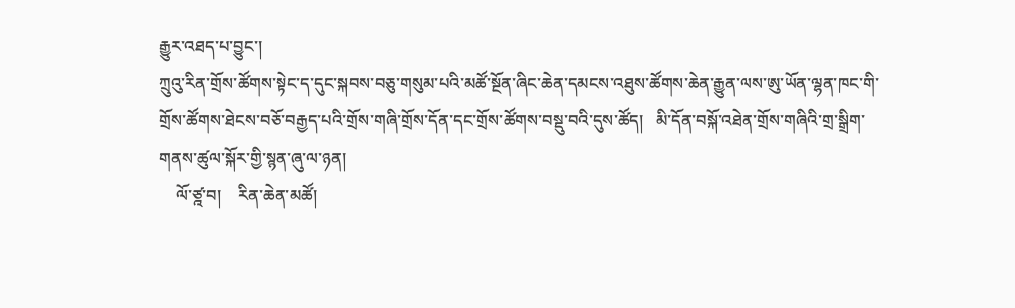རྒྱུར་འཐད་པ་བྱུང་།
ཀྲུའུ་རིན་གྲོས་ཚོགས་སྟེང་ད་དུང་སྐབས་བཅུ་གསུམ་པའི་མཚོ་སྔོན་ཞིང་ཆེན་དམངས་འཐུས་ཚོགས་ཆེན་རྒྱུན་ལས་ཨུ་ཡོན་ལྷན་ཁང་གི་གྲོས་ཚོགས་ཐེངས་བཅོ་བརྒྱད་པའི་གྲོས་གཞི་གྲོས་དོན་དང་གྲོས་ཚོགས་བསྡུ་བའི་དུས་ཚོད།   མི་དོན་བསྐོ་འཐེན་གྲོས་གཞིའི་གྲ་སྒྲིག་གནས་ཚུལ་སྐོར་གྱི་སྙན་ཞུ་ལ་ཉན།
    ལོ་ཙྰ་བ།    རིན་ཆེན་མཚོ།